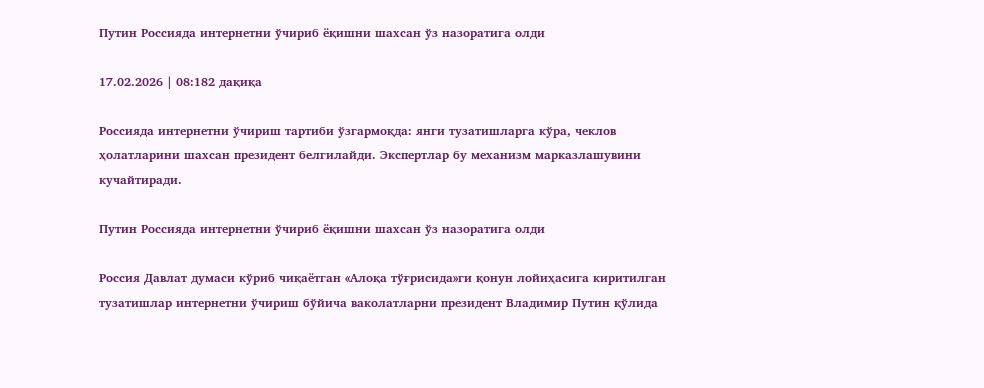Путин Россияда интернетни ўчириб ёқишни шахсан ўз назоратига олди

17.02.2026 | 08:182 дақиқа

Россияда интернетни ўчириш тартиби ўзгармоқда: янги тузатишларга кўра, чеклов ҳолатларини шахсан президент белгилайди. Экспертлар бу механизм марказлашувини кучайтиради.

Путин Россияда интернетни ўчириб ёқишни шахсан ўз назоратига олди

Россия Давлат думаси кўриб чиқаётган «Алоқа тўғрисида»ги қонун лойиҳасига киритилган тузатишлар интернетни ўчириш бўйича ваколатларни президент Владимир Путин қўлида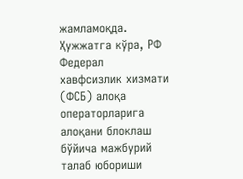жамламоқда. Ҳужжатга кўра, РФ Федерал хавфсизлик хизмати (ФСБ) алоқа операторларига алоқани блоклаш бўйича мажбурий талаб юбориши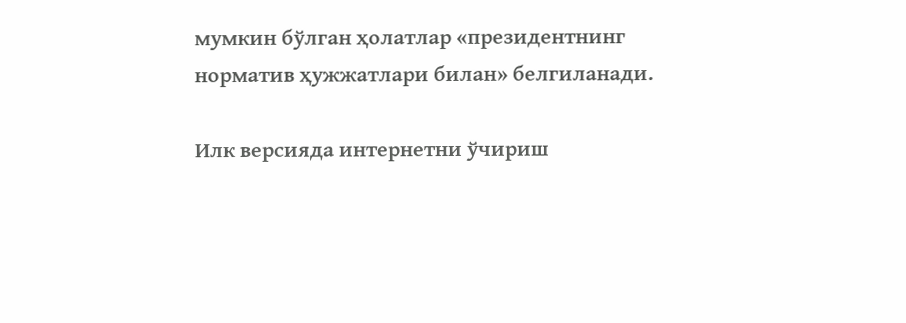мумкин бўлган ҳолатлар «президентнинг норматив ҳужжатлари билан» белгиланади.

Илк версияда интернетни ўчириш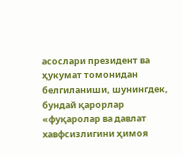асослари президент ва ҳукумат томонидан белгиланиши, шунингдек, бундай қарорлар «фуқаролар ва давлат хавфсизлигини ҳимоя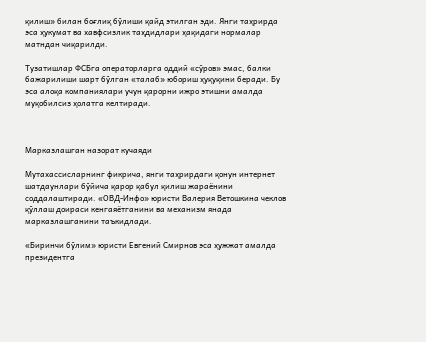қилиш» билан боғлиқ бўлиши қайд этилган эди. Янги таҳрирда эса ҳукумат ва хавфсизлик таҳдидлари ҳақидаги нормалар матндан чиқарилди.

Тузатишлар ФСБга операторларга оддий «сўров» эмас, балки бажарилиши шарт бўлган «талаб» юбориш ҳуқуқини беради. Бу эса алоқа компаниялари учун қарорни ижро этишни амалда муқобилсиз ҳолатга келтиради.



Марказлашган назорат кучаяди

Мутахассисларнинг фикрича, янги таҳрирдаги қонун интернет шатдаунлари бўйича қарор қабул қилиш жараёнини соддалаштиради. «ОВД-Инфо» юристи Валерия Ветошкина чеклов қўллаш доираси кенгаяётганини ва механизм янада марказлашганини таъкидлади.

«Биринчи бўлим» юристи Евгений Смирнов эса ҳужжат амалда президентга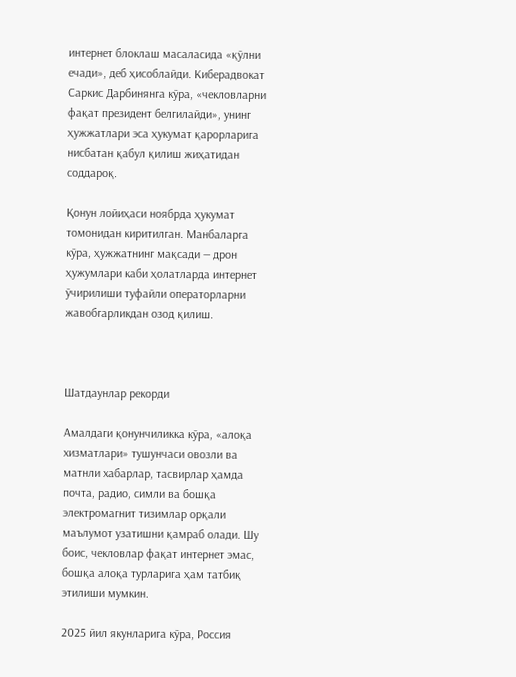интернет блоклаш масаласида «қўлни ечади», деб ҳисоблайди. Киберадвокат Саркис Дарбинянга кўра, «чекловларни фақат президент белгилайди», унинг ҳужжатлари эса ҳукумат қарорларига нисбатан қабул қилиш жиҳатидан соддароқ.

Қонун лойиҳаси ноябрда ҳукумат томонидан киритилган. Манбаларга кўра, ҳужжатнинг мақсади — дрон ҳужумлари каби ҳолатларда интернет ўчирилиши туфайли операторларни жавобгарликдан озод қилиш.



Шатдаунлар рекорди

Амалдаги қонунчиликка кўра, «алоқа хизматлари» тушунчаси овозли ва матнли хабарлар, тасвирлар ҳамда почта, радио, симли ва бошқа электромагнит тизимлар орқали маълумот узатишни қамраб олади. Шу боис, чекловлар фақат интернет эмас, бошқа алоқа турларига ҳам татбиқ этилиши мумкин.

2025 йил якунларига кўра, Россия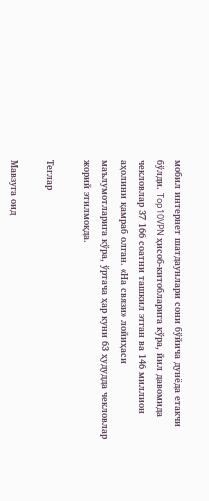мобил интернет шатдаунлари сони бўйича дунёда етакчи бўлди. Top10VPN ҳисоб-китобларига кўра, йил давомида чекловлар 37 166 соатни ташкил этган ва 146 миллион аҳолини қамраб олган. «На связи» лойиҳаси маълумотларига кўра, ўртача ҳар куни 63 ҳудудда чекловлар жорий этилмоқда.

Теглар

Мавзуга оид